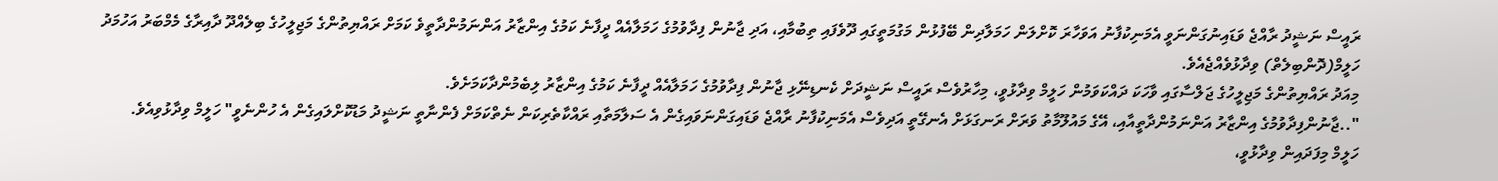ރައީސް ނަޝީދު ރާއްޖެ ވަޑައިނުގަންނަވީ އެމަނިކުފާނު އަވަހާރަ ކޮށްލަން ހަމަލާދިން ބޭފުޅުން މަގުމަތީގައި ދޫވެފައި ތިބުމާއި، އަދި ޖާނުން ފިދާވުމުގެ ހަމަލާއެއް ދީފާނެ ކަމުގެ އިންޒާރު އަންނަމުންދާތީވެ ކަމަށް ރައްޔިތުންގެ މަޖިލީހުގެ ބިލެއްދޫ ދާއިރާގެ މެމްބަރު އަހުމަދު ހަލީމް(ދޮންބިލެތް) ވިދާޅުވެއްޖެއެވެ.
މިއަދު ރައްޔިތުންގެ މަޖިލީހުގެ ޖަލްސާގައި ވާހަކަ ދައްކަވަމުން ހަލީމް ވިދާޅުވީ، މިހާރުވެސް ރައީސް ނަޝީދަށް ކެނޑިނޭޅި ޖާނުން ފިދާވުމުގެ ހަމަލާއެއް ދީފާނެ ކަމުގެ އިންޒާރު ލިބެމުންދާކަމަށެވެ.
"..ޖާނުންފިދާވުމުގެ އިންޒާރު އަންނަމުންދާތީއާއި، އޭގެ މައުލޫމާތު ވަރަށް ރަނގަޅަށް އެނގޭތީ އަދިވެސް އެމަނިކުފާނު ރާއްޖެ ވަޑައިގަންނަވައިގެން އެ ސަލާމަތާއި ރައްކާތެރިކަން ނެތްކަމަށް ފެންނާތީ ނަޝީދު މަޑުކޮށްލައިގެން އެ ހުންނެވީ" ހަލީމް ވިދާޅުވިއެވެ.
ހަލީމް މިފަދައިން ވިދާޅުވީ،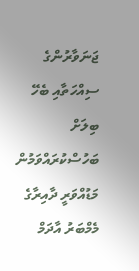ޖަނަވާރުންގެ ސިއްހަތާއި ބެހޭ ބިލަށް ބަހުސްކުރައްވަމުން މަޑުއްވަރީ ދާއިރާގެ މެމްބަރު އާދަމް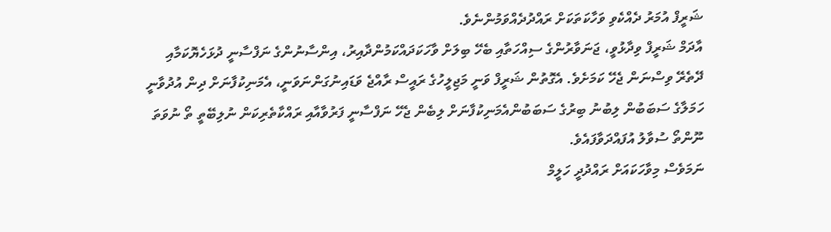ޝަރީފް އުމަރު ދެއްކެވި ވަހާކަތަކަށް ރައްދުދެއްވަމުންނެވެ.
އާދަމް ޝަރީފް ވިދާޅުވީ، ޖަނަވާރުންގެ ސިއްހަތާއި ބެހޭ ބިލަށް ވާހަކަދައްކަމުންދާއިރު، އިންސާނުންގެ ނަފްސާނީ ދުޅަހެޔޮކަމާއި ދޭތެރޭ ވިސްނަން ޖެހޭ ކަމަށެވެ. އެގޮތުން ޝަރީފް ވަނީ މަޖިލީހުގެ ރައީސް ރާއްޖެ ވަޑައިނުގަންނަވަނީ، އެމަނިކުފާނަށް ދިން އުދުވާނީ ހަމަލާގެ ސަބަބުން ލިބުނު ބިރުގެ ސަބަބުންއެމަނިކުފާނަށް ލިބެން ޖެހޭ ނަފްސާނީ ފަރުވާއާއި ރައްކާތެރިކަން ނުލިބޭތީ ތޯ ނުވަތަ ނޫންތޯ ސުވާލު އުފައްދަވާފައެވެ.
ނަމަވެސް މިވާހަކައަށް ރައްދުދީ ހަލީމް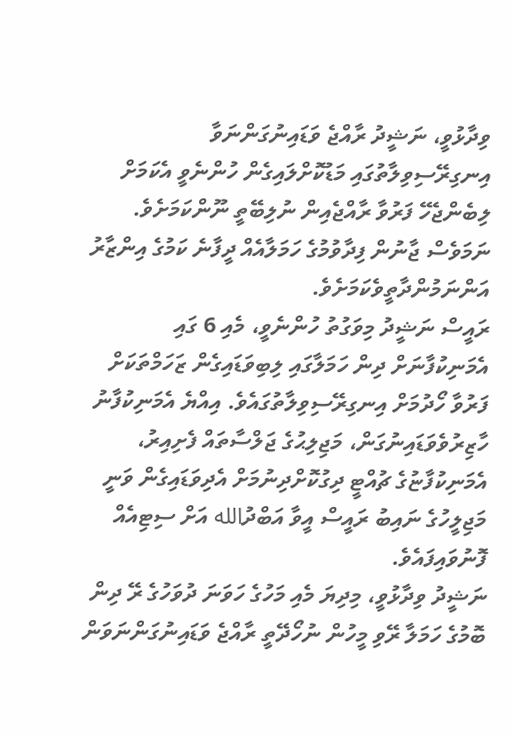ވިދާޅުވީ، ނަޝީދު ރާއްޖެ ވަޑައިނުގަންނަވާ އިނގިރޭސިވިލާތުގައި މަޑުކޮށްލައިގެން ހުންނެވީ އެކަމަށް ލިބެންޖެހޭ ފަރުވާ ރާއްޖެއިން ނުލިބޭތީ ނޫންކަމަށެވެ. ނަމަވެސް ޖާނުން ފިދާވުމުގެ ހަމަލާއެއް ދީފާނެ ކަމުގެ އިންޒާރު އަންނަމުންދާތީވެކަމަށެވެ.
ރައީސް ނަޝީދު މިވަގުތު ހުންނެވީ، މެއި 6 ގައި އެމަނިކުފާނަށް ދިން ހަމަލާގައި ލިބިވަޑައިގެން ޒަހަމްތަކަށް ފަރުވާ ހޯދުމަށް އިނގިރޭސިވިލާތުގައެވެ. އިއްޔެ އެމަނިކުފާނު ހާޒިރުވެވަޑައިނުގަން، މަޖިލިޙުގެ ޖަލްސާތައް ފެށިއިރު، އެމަނިކުފާޏުގެ ޗުއްޓީ ދިގުކޮށްދިނުމަށް އެދިވަޑައިގެން ވަނީ މަޖިލީހުގެ ނައިބު ރައީސް އީވާ އަބްދުالله އަށް ސިޓިއެއް ފޮނުވައިފައެވެ.
ނަޝީދު ވިދާޅުވީ، މިދިޔަ މެއި މަހުގެ ހަވަނަ ދުވަހުގެ ރޭ ދިން ބޮމުގެ ހަމަލާ ރޭވި މީހުން ނުހޯދޭތީ ރާއްޖެ ވަޑައިނުގަންނަވަން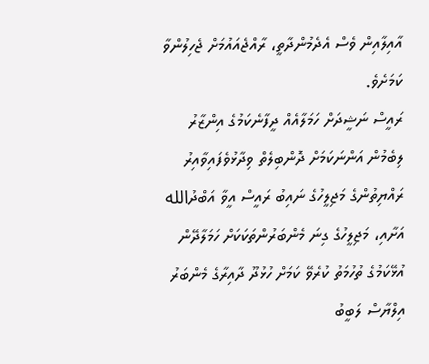އާއިލާއިން ވެސް އެދެމުންދާތީ، ރާއްޖެއައުމަށް ޖެހިލުންވާ ކަމަށެވެ.
ރައީސް ނަޝީދަށް ހަމަލާއެއް ދީފާނެކަމުގެ އިންޒާރު ލިބެމުން އަންނަކަމަށް ދޮންބިލެތް ވިދާޅުވެފައިވާއިރު ރައްޔިތުންގެ މަޖިލީހުގެ ނައިބު ރައީސް އީވާ އަބްދުالله އަށާއި، މަޖިލީހުގެ ގިނަ މެންބަރުންތަކަކަށް ހަމަލާދޭން އުޅޭކަމުގެ ތުހުމަތު ކުރެވޭ ކަމަށް ހުޅުދޫ ދާއިރާގެ މެންބަރު އިލްޔާސް ލަބީބު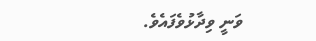ވަނީ ވިދާޅުވެފައެވެ.